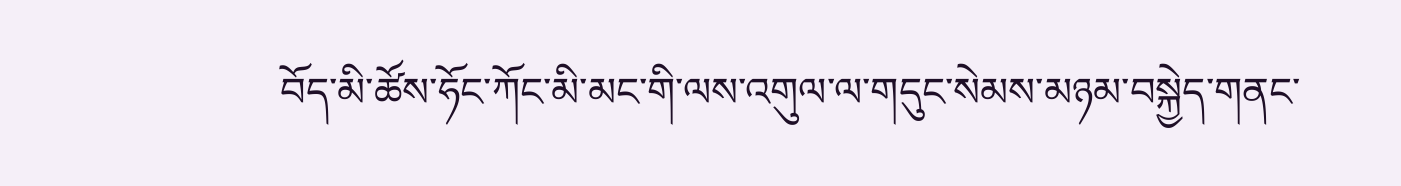བོད་མི་ཚོས་ཧོང་ཀོང་མི་མང་གི་ལས་འགུལ་ལ་གདུང་སེམས་མཉམ་བསྐྱེད་གནང་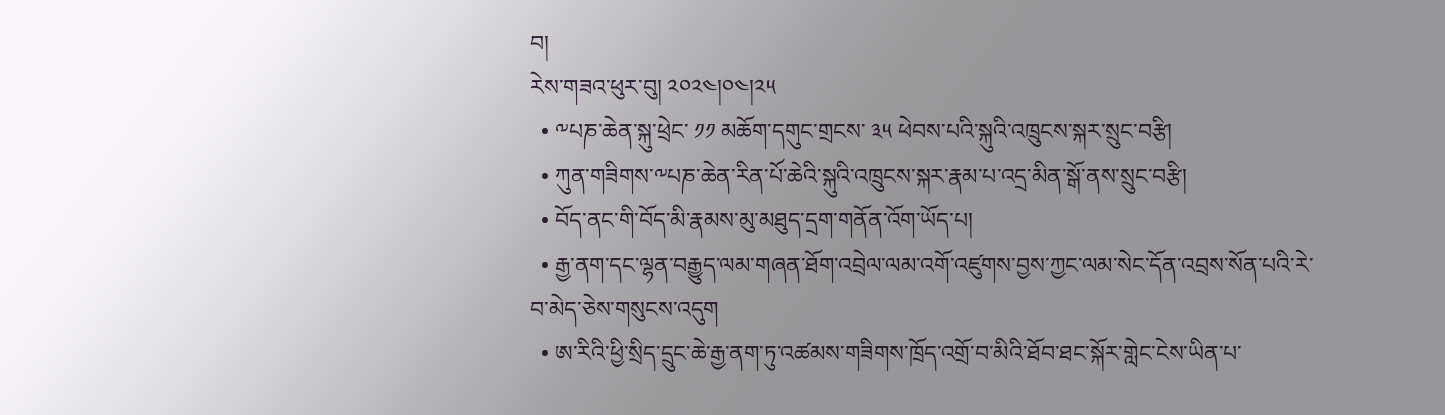བ།
རེས་གཟའ་ཕུར་བུ། ༢༠༢༤།༠༤།༢༥
  • ༸པཎ་ཆེན་སྐུ་ཕྲེང་ ༡༡ མཆོག་དགུང་གྲངས་ ༣༥ ཕེབས་པའི་སྐུའི་འཁྲུངས་སྐར་སྲུང་བརྩི།
  • ཀུན་གཟིགས་༸པཎ་ཆེན་རིན་པོ་ཆེའི་སྐུའི་འཁྲུངས་སྐར་རྣམ་པ་འདྲ་མིན་སྒོ་ནས་སྲུང་བརྩི།
  • བོད་ནང་གི་བོད་མི་རྣམས་མུ་མཐུད་དྲག་གནོན་འོག་ཡོད་པ།
  • རྒྱ་ནག་དང་ལྷན་བརྒྱུད་ལམ་གཞན་ཐོག་འབྲེལ་ལམ་འགོ་འཛུགས་བྱས་ཀྱང་ལམ་སེང་དོན་འབྲས་སོན་པའི་རེ་བ་མེད་ཅེས་གསུངས་འདུག
  • ཨ་རིའི་ཕྱི་སྲིད་དྲུང་ཆེ་རྒྱ་ནག་ཏུ་འཚམས་གཟིགས་ཁྲོད་འགྲོ་བ་མིའི་ཐོབ་ཐང་སྐོར་གླེང་ངེས་ཡིན་པ་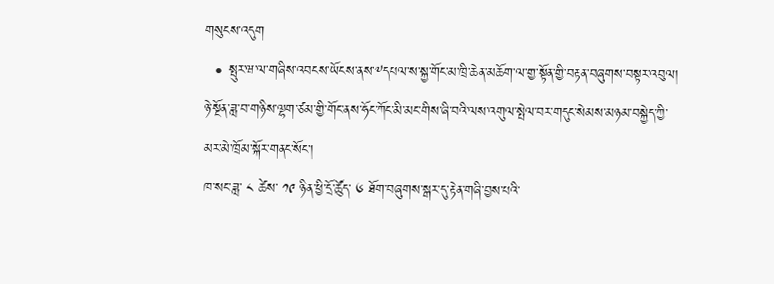གསུངས་འདུག
  • སྤུར་ཝ་ལ་གཞིས་འབངས་ཡོངས་ནས་༸དཔལ་ས་སྐྱ་གོང་མ་ཁྲི་ཆེན་མཆོག་ལ་གྱ་སྟོན་གྱི་བརྟན་བཞུགས་བསྟར་འབུལ།
ཉེ་སྔོན་ཟླ་བ་གཉིས་ལྷག་ཙམ་གྱི་གོང་ནས་ཧོང་ཀོང་མི་མང་གིས་ཞི་བའི་ལས་འགུལ་སྤེལ་བར་གདུང་སེམས་མཉམ་བསྐྱེད་ཀྱི་མར་མེ་ཁྲོམ་སྐོར་གནང་སོང་།
ཁ་སང་ཟླ་ ༨ ཚེས་ ༡༩ ཉིན་ཕྱི་དྲོ་ཚོུད་ ༦ ཐོག་བཞུགས་སྒར་དུ་རྟེན་གཞི་བྱས་པའི་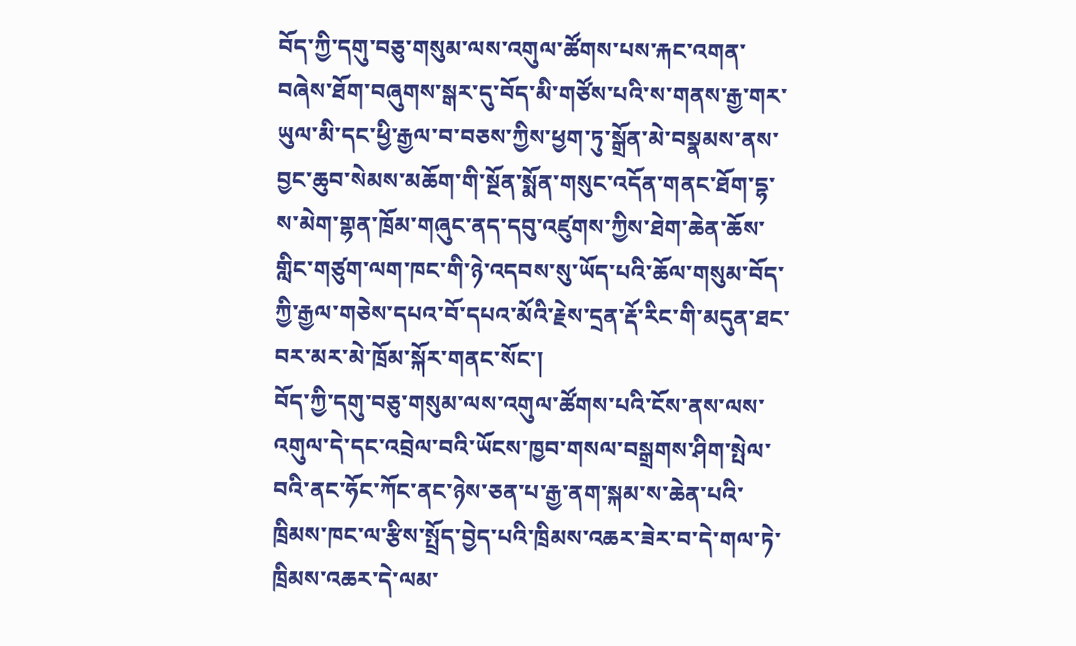བོད་ཀྱི་དགུ་བཅུ་གསུམ་ལས་འགུལ་ཚོགས་པས་རྐང་འགན་བཞེས་ཐོག་བཞུགས་སྒར་དུ་བོད་མི་གཙོས་པའི་ས་གནས་རྒྱ་གར་ཡུལ་མི་དང་ཕྱི་རྒྱལ་བ་བཅས་ཀྱིས་ཕྱག་ཏུ་སྒྲོན་མེ་བསྣམས་ནས་བྱང་ཆུབ་སེམས་མཆོག་གི་སྔོན་སྨོན་གསུང་འདོན་གནང་ཐོག་དྷ་ས་མེག་གྷན་ཁྲོམ་གཞུང་ནད་དབུ་འཛུགས་ཀྱིས་ཐེག་ཆེན་ཆོས་གླིང་གཙུག་ལག་ཁང་གི་ཉེ་འདབས་སུ་ཡོད་པའི་ཆོལ་གསུམ་བོད་ཀྱི་རྒྱལ་གཅེས་དཔའ་བོ་དཔའ་མོའི་རྗེས་དྲན་རྡོ་རིང་གི་མདུན་ཐང་བར་མར་མེ་ཁྲོམ་སྐོར་གནང་སོང་།
བོད་ཀྱི་དགུ་བཅུ་གསུམ་ལས་འགུལ་ཚོགས་པའི་ངོས་ནས་ལས་འགུལ་དེ་དང་འབྲེལ་བའི་ཡོངས་ཁྱབ་གསལ་བསྒྲགས་ཤིག་སྤེལ་བའི་ནང་ཧོང་ཀོང་ནང་ཉེས་ཅན་པ་རྒྱ་ནག་སྐམ་ས་ཆེན་པའི་ཁྲིམས་ཁང་ལ་རྩིས་སྤྲོད་བྱེད་པའི་ཁྲིམས་འཆར་ཟེར་བ་དེ་གལ་ཏེ་ཁྲིམས་འཆར་དེ་ལམ་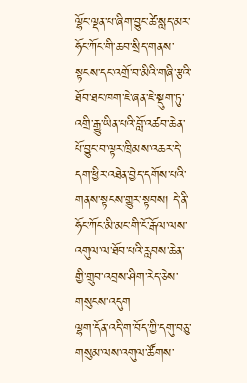ལྷོང་ལྡན་པ་ཞིག་བྱུང་ཚེ་སླད་མར་ཧོང་ཀོང་གི་ཆབ་སྲིད་གནས་སྟངས་དང་འགྲོ་བ་མིའི་གཞི་རྩའི་ཐོབ་ཐང་ཁག་ཇེ་ཞན་ཇེ་སྡུག་ཏུ་འགྲི་རྒྱུ་ཡིན་པའི་བློ་འཚབ་ཆེན་པོ་བྱུང་བ་ལྟར་ཁྲིམས་འཆར་དེ་དག་ཕྱིར་འཐེན་བྱེད་དགོས་པའི་གནས་སྟངས་གྱུར་སྟབས། དེ་ནི་ཧོང་ཀོང་མི་མང་གི་ངོ་རྒོལ་ལས་འགུལ་ལ་ཐོབ་པའི་རླབས་ཆེན་གྱི་གྲུབ་འབྲས་ཤིག་རེད་ཅེས་གསུངས་འདུག
ལྷག་དོན་འདི་ག་བོད་ཀྱི་དགུ་བཅུ་གསུམ་ལས་འགུལ་ཚོགས་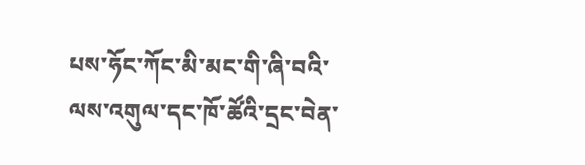པས་ཧོང་ཀོང་མི་མང་གི་ཞི་བའི་ལས་འགུལ་དང་ཁོ་ཚོའི་དྲང་བེན་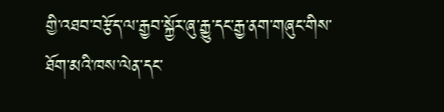གྱི་འཐབ་བརྩོད་ལ་རྒྱབ་སྐྱོར་ཞུ་རྒྱུ་དང་རྒྱ་ནག་གཞུང་གིས་ཐོག་མའི་ཁས་ལེན་དང་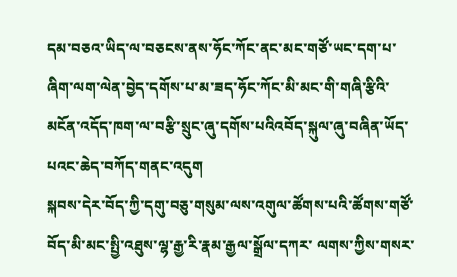དམ་བཅའ་ཡིད་ལ་བཅངས་ནས་ཧོང་ཀོང་ནང་མང་གཙོ་ཡང་དག་པ་ཞིག་ལག་ལེན་བྱེད་དགོས་པ་མ་ཟད་ཧོང་ཀོང་མི་མང་གི་གཞི་རྩིའི་མངོན་འདོད་ཁག་ལ་བརྩི་སྲུང་ཞུ་དགོས་པའིའབོད་སྐུལ་ཞུ་བཞིན་ཡོད་པའང་ཆེད་བཀོད་གནང་འདུག
སྐབས་དེར་བོད་ཀྱི་དགུ་བཅུ་གསུམ་ལས་འགུལ་ཚོགས་པའི་ཚོགས་གཙོ་བོད་མི་མང་སྤྱི་འཐུས་ལྷ་རྒྱ་རི་རྣམ་རྒྱལ་སྒྲོལ་དཀར་ ལགས་ཀྱིས་གསར་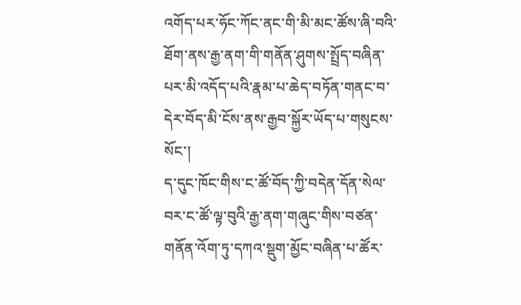འགོད་པར་ཧོང་ཀོང་ནང་གི་མི་མང་ཚོས་ཞི་བའི་ཐོག་ནས་རྒྱ་ནག་གི་གནོན་ཤུགས་སྤྲོད་བཞིན་པར་མི་འདོད་པའི་རྣམ་པ་ཆེད་བཏོན་གནང་བ་དེར་བོད་མི་ངོས་ནས་རྒྱབ་སྐྱོར་ཡོད་པ་གསུངས་སོང་།
ད་དུང་ཁོང་གིས་ང་ཚོ་བོད་ཀྱི་བདེན་དོན་སེལ་བར་ང་ཚོ་ལྟ་བུའི་རྒྱ་ནག་གཞུང་གིས་བཙན་གནོན་འོག་ཏུ་དཀའ་སྡུག་མྱོང་བཞིན་པ་ཚོར་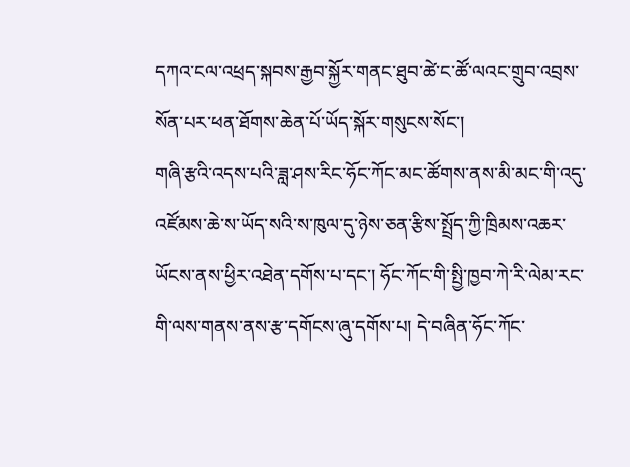དཀའ་ངལ་འཕྲད་སྐབས་རྒྱབ་སྐྱོར་གནང་ཐུབ་ཚེ་ང་ཚོ་ལའང་གྲུབ་འབྲས་སོན་པར་ཕན་ཐོགས་ཆེན་པོ་ཡོད་སྐོར་གསུངས་སོང་།
གཞི་རྩའི་འདས་པའི་ཟླ་ཤས་རིང་ཧོང་ཀོང་མང་ཚོགས་ནས་མི་མང་གི་འདུ་འཛོམས་ཆེ་ས་ཡོད་སའི་ས་ཁུལ་དུ་ཉེས་ཅན་རྩིས་སྤྲོད་ཀྱི་ཁྲིམས་འཆར་ཡོངས་ནས་ཕྱིར་འཐེན་དགོས་པ་དང་། ཧོང་ཀོང་གི་སྤྱི་ཁྱབ་ཀེ་རི་ལེམ་རང་གི་ལས་གནས་ནས་རྩ་དགོངས་ཞུ་དགོས་པ། དེ་བཞིན་ཧོང་ཀོང་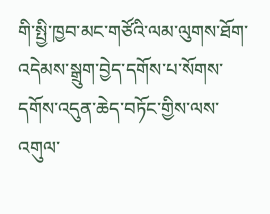གི་སྤྱི་ཁྱབ་མང་གཙོའི་ལམ་ལུགས་ཐོག་འདེམས་སྒྲུག་བྱེད་དགོས་པ་སོགས་དགོས་འདུན་ཆེད་བཏོང་གྱིས་ལས་འགུལ་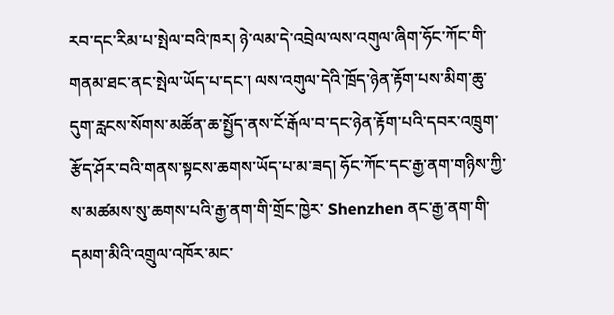རབ་དང་རིམ་པ་སྤེལ་བའི་ཁར། ཉེ་ལམ་དེ་འབྲེལ་ལས་འགུལ་ཞིག་ཧོང་ཀོང་གི་གནམ་ཐང་ནང་སྤེལ་ཡོད་པ་དང་། ལས་འགུལ་དེའི་ཁྲོད་ཉེན་རྟོག་པས་མིག་ཆུ་དུག་རླངས་སོགས་མཚོན་ཆ་སྤྱོད་ནས་ངོ་རྒོལ་བ་དང་ཉེན་རྟོག་པའི་དབར་འཁྲུག་རྩོད་ཤོར་བའི་གནས་སྟངས་ཆགས་ཡོད་པ་མ་ཟད། ཧོང་ཀོང་དང་རྒྱ་ནག་གཉིས་ཀྱི་ས་མཚམས་སུ་ཆགས་པའི་རྒྱ་ནག་གི་གྲོང་ཁྱེར་ Shenzhen ནང་རྒྱ་ནག་གི་དམག་མིའི་འགྲུལ་འཁོར་མང་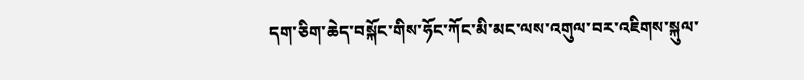དག་ཅིག་ཆེད་བསྐོང་གིས་ཧོང་ཀོང་མི་མང་ལས་འགུལ་བར་འཇིགས་སྐུལ་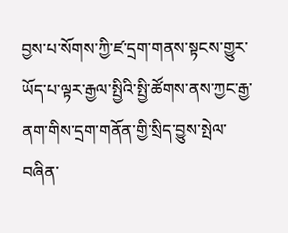བྱས་པ་སོགས་ཀྱི་ཛ་དྲག་གནས་སྟངས་གྱུར་ཡོད་པ་ལྟར་རྒྱལ་སྤྱིའི་སྤྱི་ཚོགས་ནས་ཀྱང་རྒྱ་ནག་གིས་དྲག་གནོན་གྱི་སྲིད་བྱུས་སྤེལ་བཞིན་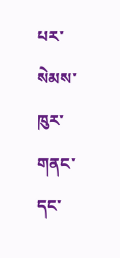པར་སེམས་ཁུར་གནང་དང་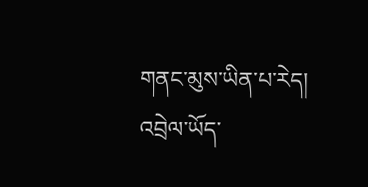གནང་མུས་ཡིན་པ་རེད།
འབྲེལ་ཡོད་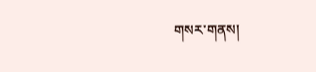གསར་གནས།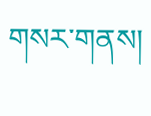གསར་གནས།